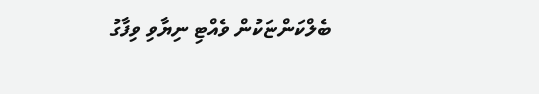ބެލްކަންޏަކުން ވެއްޓި ނިޔާވި ވިފާގު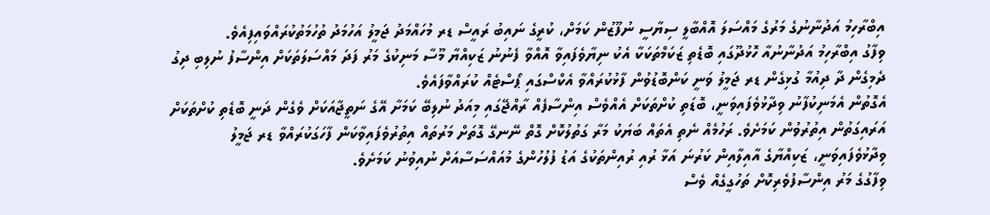އިބްރާހިމު އަދުނާނުގެ މަރުގެ މައްސަލަ އޮއްބާލީ ސިޔާސީ ނުފޫޒުން ކަމަށް، ކުރީގެ ނައިބު ރައީސް ޑރ މުހައްމަދު ޖަމީލު އަހުމަދު ތުހުމަތުކުރައްވައިފިއެވެ.
ވިފާގު އިބްރާހިމު އަދުނާނުއާ ހޮޅުދޫގައި ބޮޑެތި ޒަކަމްތަކަކާ އެކު ނިޔާވެފައިވާ އޮއްވާ ފެނުނު ޒަކިއްޔާ މޫސާ މަނިކުގެ މަރު ފަދަ މައްސަލަތަކަށް އިންސާފު ނުލިބި ދިގު ދެމިގެން ދާ ދިއުމާ ގުޅިގެން ޑރ ޖަމީލު ވަނީ ކަންބޮޑުވުން ފާޅުކުރައްވާ އެކްސްގައި ޕޯސްޓެއް ކުރައްވާފައެވެ.
އެގޮތުން އެމަނިކުފާނު ވިދާޅުވެފައިވަނީ، ބޮޑަތި ކުށްތަކަށް އެއްވެސް އިންސާފެއް ރާއްޖޭގައި މިއަދު ނުލިބޭ ކަމަށާ އޭގެ ނަތީޖާއަކަށް ވެގެން ދަނީ ބޮޑެތި ކުށްތަކަށް އަރައިގަތުން އިތުރުވުން ކަމަށެވެ. ރަހުމެއް ނެތި އެތައް ބަޔަކު މަރާ ގަތުލުކޮށް ގޮތް ނޭނގޭ ގޮތަށް މަރުތައް އިތުރުވެފައިވާކަން ފާހަގަކުރައްވާ ޑރ ޖަމީލު ވިދާޅުވެފައިވަނީ، ޒަކިއްޔާގެ އާއިލާއިން ކަރުނަ އަޅާ ރުއި ރުއިންތަކުގެ އަޑު ފުލުހުންގެ މުއައްސަސާއަށް ނުއިވުނު ކަމަށެވެ.
ވިފާގުގެ މަރު އިންސާފުވެރިކޮށް ތަހުގީގެއް ވެސް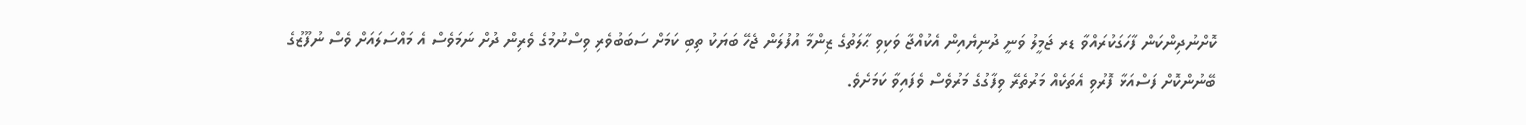ކޮށްނުދިންކަން ފާހަގަކުރައްވާ ޑރ ޖަމީލު ވަނީ ދުނިޔެއިން އެކުއްޖާ ވަކިވި ޙާލަތުގެ ޒިންމާ އުފުލަން ޖެހޭ ބަޔަކު ތިބި ކަމަށް ސަބަބުވެރި ވިސްނުމުގެ ވެރިން ދުށް ނަމަވެސް އެ މައްސަލައަށް ވެސް ނުފޫޒުގެ ބޭނުންކޮށް ފަސްއަޅާ ފޮރުވި އެތަކެއް މަރުތެރޭ ވިފާގުގެ މަރުވެސް ވެފައިވާ ކަމަށެވެ.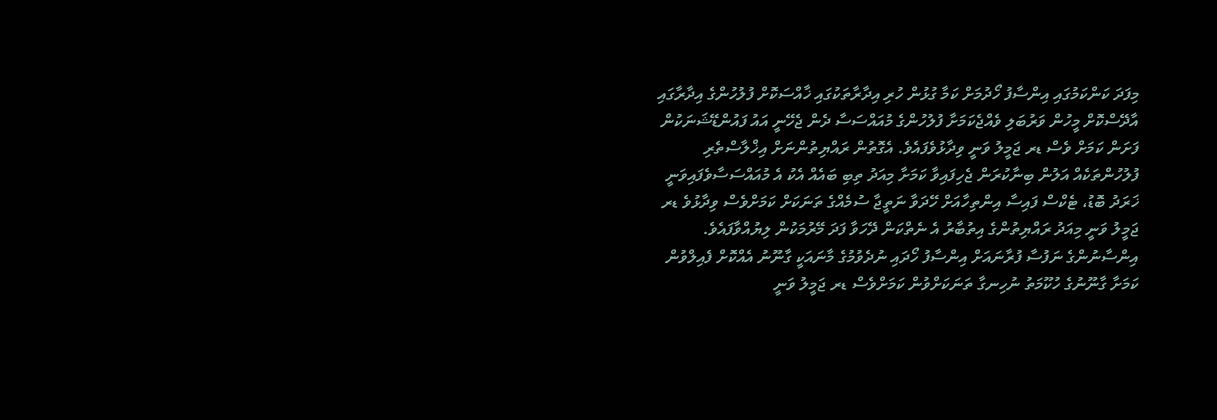މިފަދަ ކަންކަމުގައި އިންސާފު ހޯދުމަށް ކަމާ ގުޅުން ހުރި އިދާރާތަކުގައި ޚާއްސަކޮށް ފުލުހުންގެ އިދާރާގައި އާދޭސްކޮށް މީހުން ވަރުބަލި ވެއްޖެކަމަށާ ފުލުހުންގެ މުއައްސަސާ ދެން ޖެހޭނީ އައު ފައުންޑޭޝަނަކުން ފަށަން ކަމަށް ވެސް ޑރ ޖަމީލު ވަނީ ވިދާޅުވެފައެވެ. އެގޮތުން ރައްޔިތުންނަށް އިޚްލާސްތެރި ފުލުހުންތަކެއް އަލުން ބިނާކުރަން ޖެހިފައިވާ ކަމަށާ މިއަދު ތިބި ބައެއް އެކު އެ މުއައްސަސާވެފައިވަނީ ޚަރަދު ބޮޑު، ޓެކްސް ފައިސާ އިންތިހާއަށް ހޭދަވާ ނަތީޖާ ސުމެއްގެ ތަނަކަށް ކަމަށްވެސް ވިދާޅުވެ ޑރ ޖަމީލު ވަނީ މިއަދު ރައްޔިތުންގެ އިތުބާރު އެ ނެތްކަން ދޭހަވާ ފަދަ މޭރުމަކުން ލިޔުއްވާފައެވެ.
އިންސާނުންގެ ނަފުސާ ފުރާނައަށް އިންސާފު ހޯދައި ނުދެވުމުގެ މާނައަކީ ގާނޫނު އެއްކޮށް ފެއިލްވުން ކަމަށާ ގާނޫނުގެ ހުކޫމަތު ނުހިނގާ ތަނަކަށްވުން ކަމަށްވެސް ޑރ ޖަމީލު ވަނީ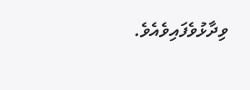ވިދާޅުވެފައިވެއެވެ.